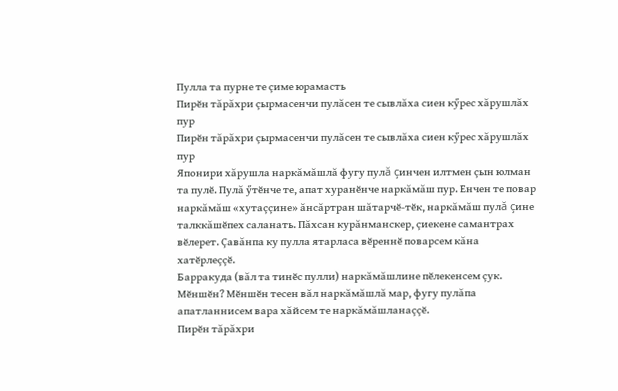Пулла та пурне те çиме юрамасть
Пирӗн тăрăхри çырмасенчи пулăсен те сывлăха сиен кӳрес хăрушлăх пур
Пирӗн тăрăхри çырмасенчи пулăсен те сывлăха сиен кӳрес хăрушлăх пур
Японири хăрушла наркăмăшлă фугу пулă çинчен илтмен çын юлман та пулӗ. Пулă ӳтӗнче те, апат хуранӗнче наркăмăш пур. Енчен те повар наркăмăш «хутаççине» ăнсăртран шăтарчӗ-тӗк, наркăмăш пулă çине талккăшӗпех саланать. Пăхсан курăнманскер, çиекене самантрах вӗлерет. Çавăнпа ку пулла ятарласа вӗреннӗ поварсем кăна хатӗрлеççӗ.
Барракуда (вăл та тинӗс пулли) наркăмăшлине пӗлекенсем çук. Мӗншӗн? Мӗншӗн тесен вăл наркăмăшлă мар, фугу пулăпа апатланнисем вара хăйсем те наркăмăшланаççӗ.
Пирӗн тăрăхри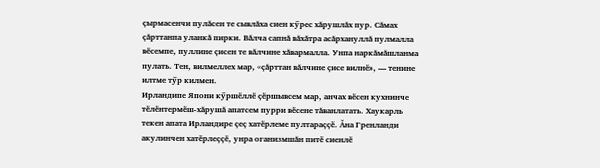çырмасенчи пулăсен те сывлăха сиен кӳрес хăрушлăх пур. Сăмах çăрттанпа уланкă пирки. Вăлча сапнă вăхăтра асăрхануллă пулмалла вӗсемпе, пуллине çисен те вăлчине хăвармалла. Унпа наркăмăшланма пулать. Тен, вилмеллех мар, «çăрттан вăлчине çисе вилнӗ», — тенине илтме тӳр килмен.
Ирландипе Япони кӳршӗллӗ çӗршывсем мар, анчах вӗсен кухнинче тӗлӗнтермӗш-хăрушă апатсем пурри вӗсене тăванлатать. Хаукарль текен апата Ирландире çеç хатӗрлеме пултараççӗ. Ăна Гренланди акулинчен хатӗрлеççӗ, унра оганизмшăн питӗ сиенлӗ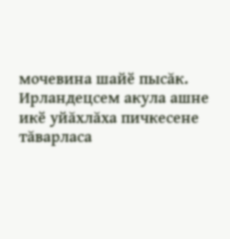мочевина шайӗ пысăк. Ирландецсем акула ашне икӗ уйăхлăха пичкесене тăварласа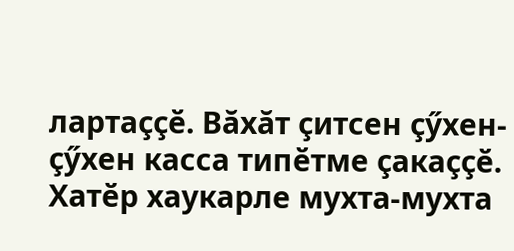лартаççӗ. Вăхăт çитсен çӳхен-çӳхен касса типӗтме çакаççӗ. Хатӗр хаукарле мухта-мухта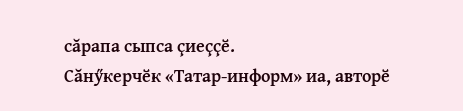сăрапа сыпса çиеççӗ.
Сăнӳкерчӗк «Татар-информ» иа, авторӗ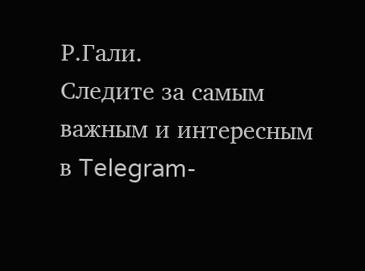Р.Гали.
Следите за самым важным и интересным в Telegram-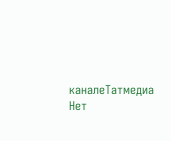каналеТатмедиа
Нет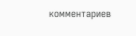комментариев